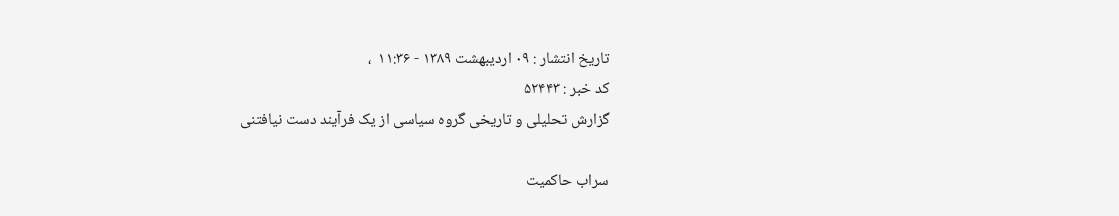تاریخ انتشار : ۰۹ ارديبهشت ۱۳۸۹ - ۱۱:۳۶  ،
کد خبر : ۵۲۴۴۳
گزارش تحلیلی و تاریخی گروه سیاسی از یک فرآیند دست نیافتنی

سراب حاکمیت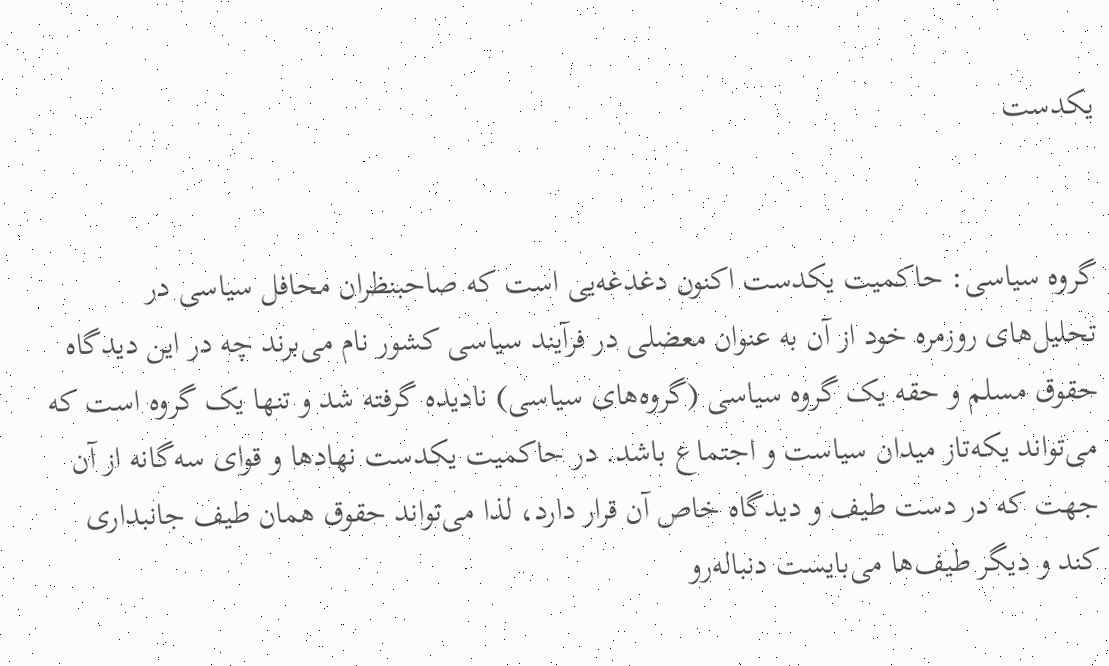یکدست


گروه سیاسی: حاکمیت یکدست اکنون دغدغه‌یی است که صاحبنظران محافل سیاسی در تحلیل‌‌های روزمره خود از آن به عنوان معضلی در فرآیند سیاسی کشور نام می‌‌برند چه در این دیدگاه حقوق مسلم و حقه یک گروه سیاسی (گروه‌های سیاسی) نادیده گرفته شد و تنها یک گروه است که می‌تواند یکه‌تاز میدان سیاست و اجتماع باشد. در حاکمیت یکدست نهادها و قوای سه‌گانه از آن جهت که در دست طیف و دیدگاه خاص آن قرار دارد، لذا می‌تواند حقوق همان طیف جانبداری کند و دیگر طیف‌ها می‌بایست دنباله‌رو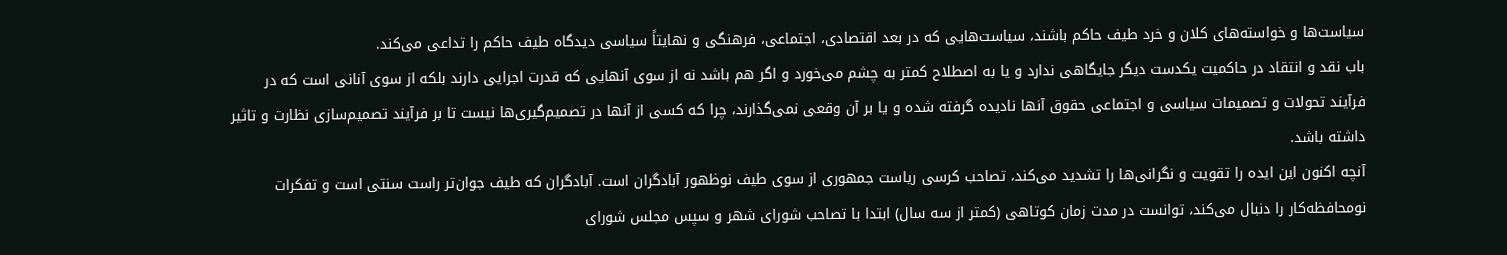سیاست‌ها و خواسته‌های کلان و خرد طیف حاکم باشند، سیاست‌هایی که در بعد اقتصادی، اجتماعی، فرهنگی و نهایتاً ‌سیاسی دیدگاه طیف حاکم را تداعی می‌کند.
باب نقد و انتقاد در حاکمیت یکدست دیگر جایگاهی ندارد و یا به اصطلاح کمتر به چشم می‌خورد و اگر هم باشد نه از سوی آنهایی که قدرت اجرایی دارند بلکه از سوی آنانی است که در فرآیند تحولات و تصمیمات سیاسی و اجتماعی حقوق آنها نادیده گرفته شده و یا بر آن وقعی نمی‌گذارند، چرا که کسی از آنها در تصمیم‌‌گیری‌ها نیست تا بر فرآیند تصمیم‌سازی نظارت و تاثیر داشته باشد.
آنچه اکنون این ایده را تقویت و نگرانی‌ها را تشدید می‌کند، تصاحب کرسی ریاست جمهوری از سوی طیف نوظهور آبادگران است. آبادگران که طیف جوان‌تر راست سنتی است و تفکرات نومحافظه‌کار را دنبال می‌کند، توانست در مدت زمان کوتاهی (کمتر از سه سال) ابتدا با تصاحب شورای شهر و سپس مجلس شورای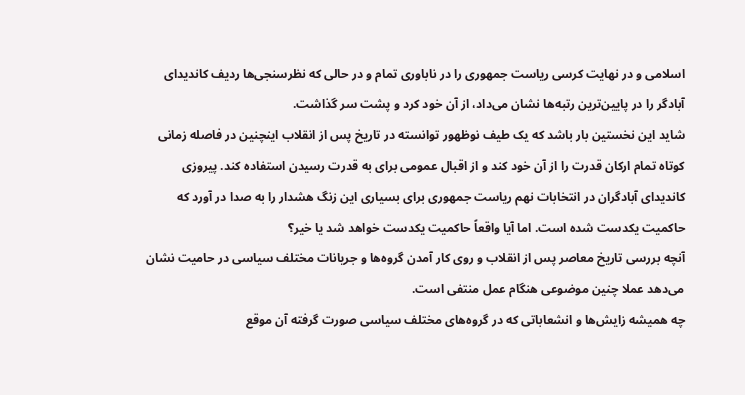اسلامی و در نهایت کرسی ریاست جمهوری را در ناباوری تمام و در حالی که نظرسنجی‌ها ردیف کاندیدای آبادگر را در پایین‌ترین رتبه‌ها نشان می‌داد، از آن خود کرد و پشت سر گذاشت.
شاید این نخستین بار باشد که یک طیف نوظهور توانسته در تاریخ پس از انقلاب اینچنین در فاصله زمانی کوتاه تمام ارکان قدرت را از آن خود کند و از اقبال عمومی برای به قدرت رسیدن استفاده کند. پیروزی کاندیدای آبادگران در انتخابات نهم ریاست جمهوری برای بسیاری این زنگ هشدار را به صدا در آورد که حاکمیت یکدست شده است. اما آیا واقعاً حاکمیت یکدست خواهد شد یا خیر؟
آنچه بررسی تاریخ معاصر پس از انقلاب و روی کار آمدن گروه‌ها و جریانات مختلف سیاسی در حامیت نشان می‌دهد عملا چنین موضوعی هنگام عمل منتفی است.
چه همیشه زایش‌ها و انشعاباتی که در گروه‌های مختلف سیاسی صورت گرفته آن موقع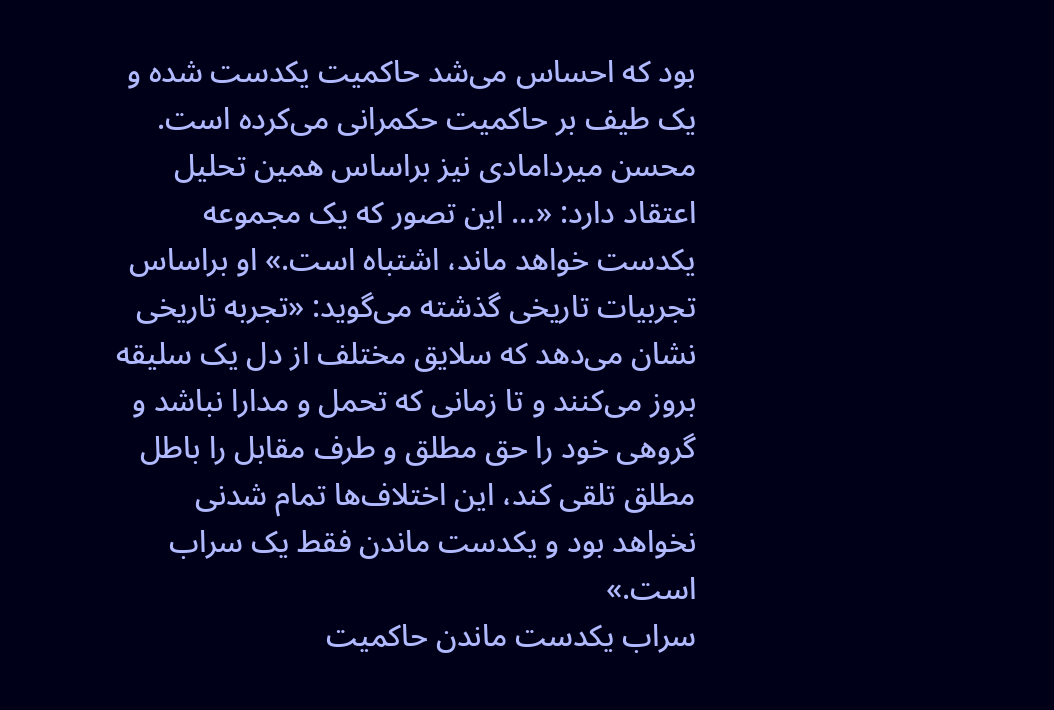بود که احساس می‌شد حاکمیت یکدست شده و یک طیف بر حاکمیت حکمرانی می‌کرده است. محسن میردامادی نیز براساس همین تحلیل اعتقاد دارد: «... این تصور که یک مجموعه یکدست خواهد ماند، اشتباه است.» او براساس تجربیات تاریخی گذشته می‌گوید: «تجربه تاریخی نشان می‌دهد که سلایق مختلف از دل یک سلیقه بروز می‌کنند و تا زمانی که تحمل و مدارا نباشد و گروهی خود را حق مطلق و طرف مقابل را باطل مطلق تلقی کند، این اختلاف‌ها تمام شدنی نخواهد بود و یکدست ماندن فقط یک سراب است.»
سراب یکدست ماندن حاکمیت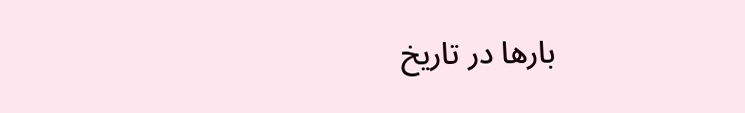بارها در تاریخ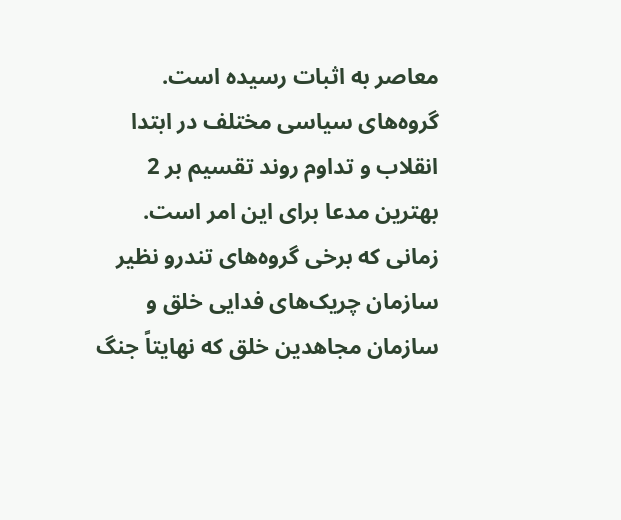معاصر به اثبات رسیده است. گروه‌های سیاسی مختلف در ابتدا انقلاب و تداوم روند تقسیم بر 2 بهترین مدعا برای این امر است.
زمانی که برخی گروه‌های تندرو نظیر سازمان چریک‌های فدایی خلق و سازمان مجاهدین خلق که نهایتاً جنگ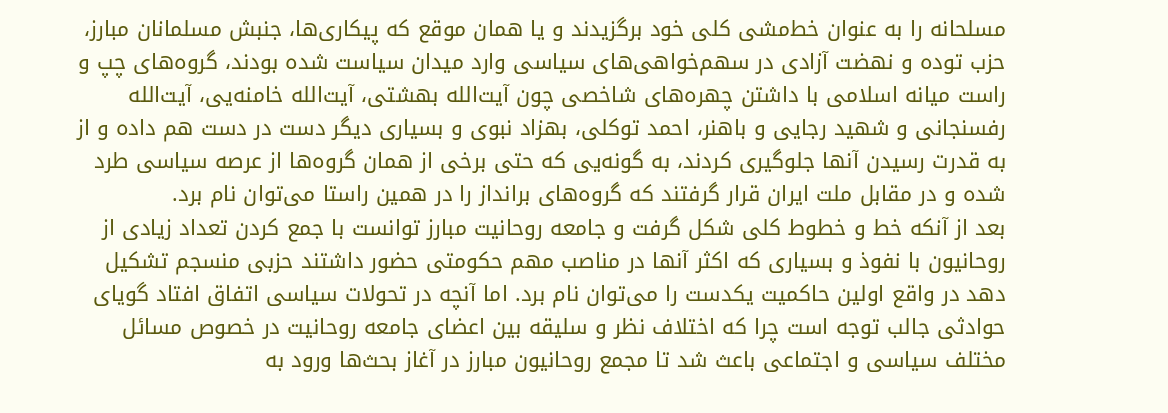مسلحانه را به عنوان خط‌مشی کلی خود برگزیدند و یا همان موقع که پیکاری‌ها، جنبش مسلمانان مبارز، حزب توده و نهضت آزادی در سهم‌خواهی‌های سیاسی وارد میدان سیاست شده بودند، گروه‌های چپ و راست میانه اسلامی با داشتن چهره‌های شاخصی چون آیت‌الله بهشتی، آیت‌الله خامنه‌یی، آیت‌الله رفسنجانی و شهید رجایی و باهنر، احمد توکلی، بهزاد نبوی و بسیاری دیگر دست در دست هم داده و از به قدرت رسیدن آنها جلوگیری کردند، به گونه‌یی که حتی برخی از همان گروه‌ها از عرصه سیاسی طرد شده و در مقابل ملت ایران قرار گرفتند که گروه‌های برانداز را در همین راستا می‌توان نام برد.
بعد از آنکه خط و خطوط کلی شکل گرفت و جامعه روحانیت مبارز توانست با جمع کردن تعداد زیادی از روحانیون با نفوذ و بسیاری که اکثر آنها در مناصب مهم حکومتی حضور داشتند حزبی منسجم تشکیل دهد در واقع اولین حاکمیت یکدست را می‌توان نام برد. اما آنچه در تحولات سیاسی اتفاق افتاد گویای حوادثی جالب توجه است چرا که اختلاف نظر و سلیقه بین اعضای جامعه روحانیت در خصوص مسائل مختلف سیاسی و اجتماعی باعث شد تا مجمع روحانیون مبارز در آغاز بحث‌ها ورود به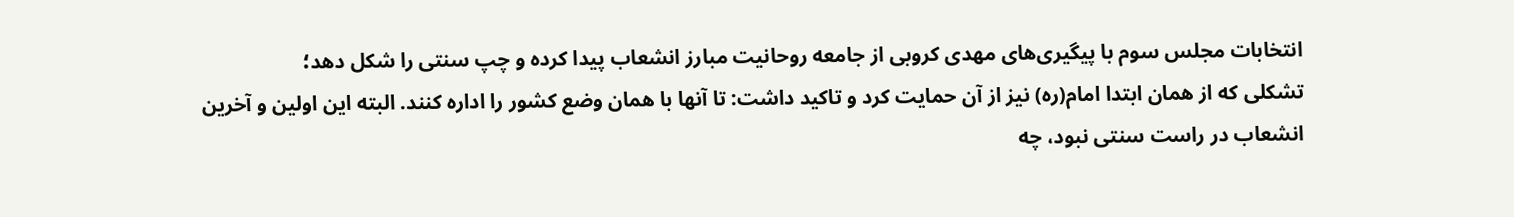انتخابات مجلس سوم با پیگیری‌های مهدی کروبی از جامعه روحانیت مبارز انشعاب پیدا کرده و چپ سنتی را شکل دهد؛
تشکلی که از همان ابتدا امام(ره) نیز از آن حمایت کرد و تاکید داشت: تا آنها با همان وضع کشور را اداره کنند. البته این اولین و آخرین انشعاب در راست سنتی نبود، چه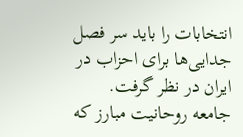انتخابات را باید سر فصل جدایی‌ها برای احزاب در ایران در نظر گرفت. جامعه روحانیت مبارز که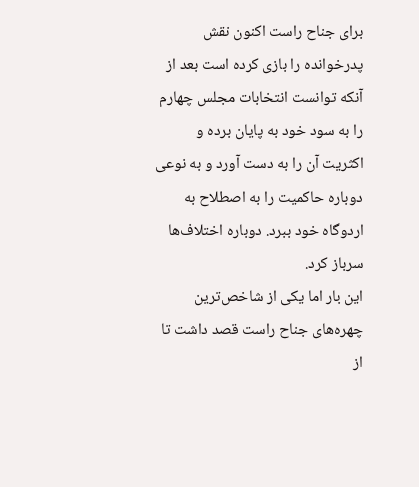برای جناح راست اکنون نقش پدرخوانده را بازی کرده است بعد از آنکه توانست انتخابات مجلس چهارم را به سود خود به پایان برده و اکثریت آن را به دست آورد و به نوعی دوباره حاکمیت را به اصطلاح به اردوگاه خود ببرد. دوباره اختلاف‌ها سرباز کرد.
این بار اما یکی از شاخص‌ترین چهره‌های جناح راست قصد داشت تا از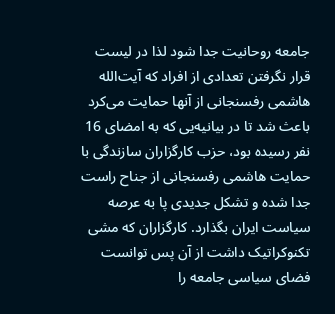جامعه روحانیت جدا شود لذا در لیست قرار نگرفتن تعدادی از افراد که آیت‌الله هاشمی رفسنجانی از آنها حمایت می‌کرد باعث شد تا در بیانیه‌یی که به امضای 16 نفر رسیده بود، حزب کارگزاران سازندگی با حمایت هاشمی رفسنجانی از جناح راست جدا شده و تشکل جدیدی پا به عرصه سیاست ایران بگذارد. کارگزاران که مشی تکنوکراتیک داشت از آن پس توانست فضای سیاسی جامعه را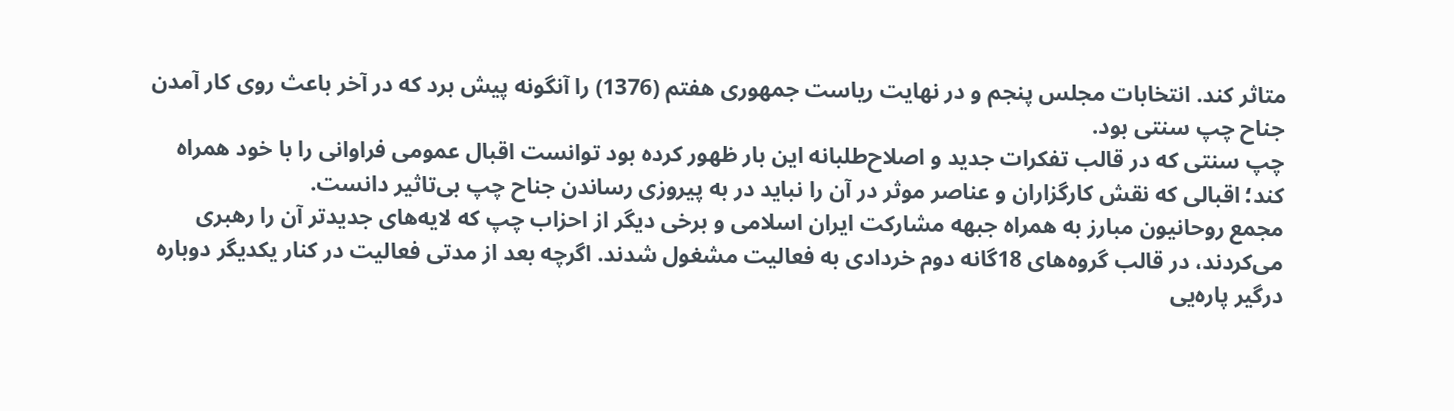متاثر کند. انتخابات مجلس پنجم و در نهایت ریاست جمهوری هفتم (1376) را آنگونه پیش برد که در آخر باعث روی کار آمدن جناح چپ سنتی بود.
چپ سنتی که در قالب تفکرات جدید و اصلاح‌طلبانه این بار ظهور کرده بود توانست اقبال عمومی فراوانی را با خود همراه کند؛ اقبالی که نقش کارگزاران و عناصر موثر در آن را نباید در به پیروزی رساندن جناح چپ بی‌تاثیر دانست.
مجمع روحانیون مبارز به همراه جبهه مشارکت ایران اسلامی و برخی دیگر از احزاب چپ که لایه‌های جدیدتر آن را رهبری می‌کردند، در قالب گروه‌های 18گانه دوم خردادی به فعالیت مشغول شدند. اگرچه بعد از مدتی فعالیت در کنار یکدیگر دوباره درگیر پاره‌یی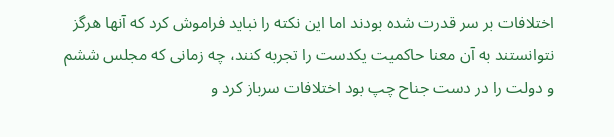اختلافات بر سر قدرت شده بودند اما این نکته را نباید فراموش کرد که آنها هرگز نتوانستند به آن معنا حاکمیت یکدست را تجربه کنند، چه زمانی که مجلس ششم و دولت را در دست جناح چپ بود اختلافات سرباز کرد و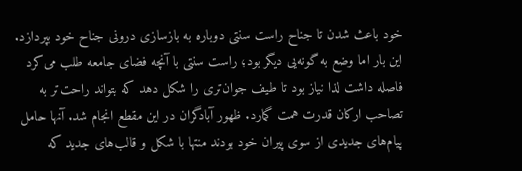خود باعث شدن تا جناح راست سنتی دوباره به بازسازی درونی جناح خود بپردازد.
این بار اما وضع به گونه‌یی دیگر بود؛ راست سنتی با آنچه فضای جامعه طلب می‌کرد فاصله داشت لذا نیاز بود تا طیف جوان‌تری را شکل دهد که بتواند راحت‌‌تر به تصاحب ارکان قدرت همت گمارد. ظهور آبادگران در این مقطع انجام شد. آنها حامل پیام‌های جدیدی از سوی پیران خود بودند منتها با شکل و قالب‌های جدید که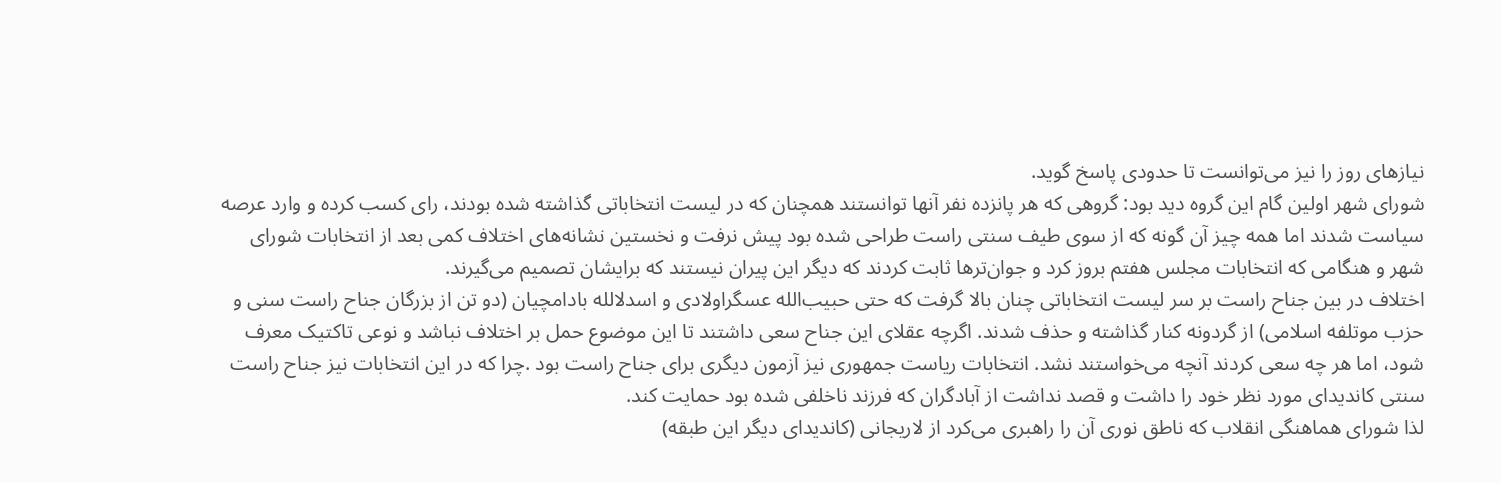نیازهای روز را نیز می‌توانست تا حدودی پاسخ گوید.
شورای شهر اولین گام این گروه دید بود: گروهی که هر پانزده نفر آنها توانستند همچنان که در لیست انتخاباتی گذاشته شده بودند، رای کسب کرده و وارد عرصه سیاست شدند اما همه چیز آن گونه که از سوی طیف سنتی راست طراحی شده بود پیش نرفت و نخستین نشانه‌های اختلاف کمی بعد از انتخابات شورای شهر و هنگامی که انتخابات مجلس هفتم بروز کرد و جوان‌ترها ثابت کردند که دیگر این پیران نیستند که برایشان تصمیم می‌گیرند.
اختلاف در بین جناح راست بر سر لیست انتخاباتی چنان بالا گرفت که حتی حبیب‌الله عسگراولادی و اسدلالله بادامچیان (دو تن از بزرگان جناح راست سنی و حزب موتلفه اسلامی) از گردونه کنار گذاشته و حذف شدند. اگرچه عقلای این جناح سعی داشتند تا این موضوع حمل بر اختلاف نباشد و نوعی تاکتیک معرف شود، اما هر چه سعی کردند آنچه می‌خواستند نشد. انتخابات ریاست جمهوری نیز آزمون دیگری برای جناح راست بود .چرا که در این انتخابات نیز جناح راست سنتی کاندیدای مورد نظر خود را داشت و قصد نداشت از آبادگران که فرزند ناخلفی شده بود حمایت کند.
لذا شورای هماهنگی انقلاب که ناطق نوری آن را راهبری می‌کرد از لاریجانی (کاندیدای دیگر این طبقه)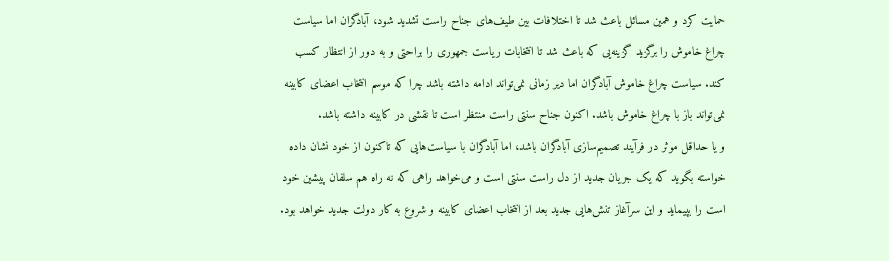حمایت کرد و همین مسائل باعث شد تا اختلافات بین طیف‌های جناح راست تشدید شود، آبادگران اما سیاست چراغ خاموش را برگزید گزینه‌یی که باعث شد تا انتخابات ریاست جمهوری را براحتی و به دور از انتظار کسب کند. سیاست چراغ خاموش آبادگران اما دیر زمانی نمی‌تواند ادامه داشته باشد چرا که موسم انتخاب اعضای کابینه نمی‌تواند باز با چراغ خاموش باشد. اکنون جناح سنتی راست منتظر است تا نقشی در کابینه داشته باشد.
و یا حداقل موثر در فرآیند تصمیم‌سازی آبادگران باشد، اما آبادگران با سیاست‌هایی که تاکنون از خود نشان داده خواسته بگوید که یک جریان جدید از دل راست سنتی است و می‌خواهد راهی که نه راه هم سلفان پیشین خود است را بپیماید و این سرآغاز تنش‌هایی جدید بعد از انتخاب اعضای کابینه و شروع به کار دولت جدید خواهد بود.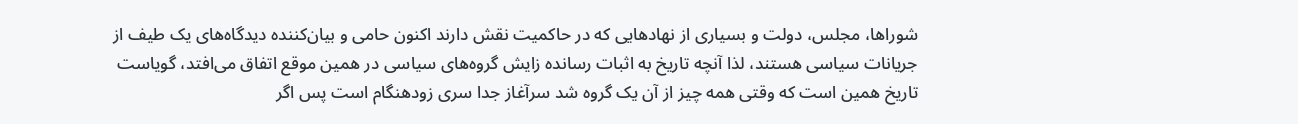شوراها، مجلس، دولت و بسیاری از نهادهایی که در حاکمیت نقش دارند اکنون حامی و بیان‌کننده دیدگاه‌های یک طیف از جریانات سیاسی هستند، لذا آنچه تاریخ به اثبات رسانده زایش گروه‌های سیاسی در همین موقع اتفاق می‌افتد، گویاست تاریخ همین است که وقتی همه چیز از آن یک گروه شد سرآغاز جدا سری زودهنگا‌م است پس اگر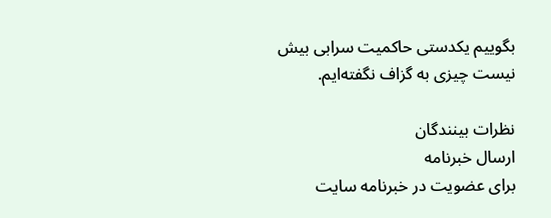بگوییم یکدستی حاکمیت سرابی بیش نیست چیزی به گزاف نگفته‌ایم.

نظرات بینندگان
ارسال خبرنامه
برای عضویت در خبرنامه سایت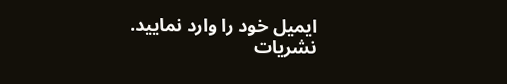ایمیل خود را وارد نمایید.
نشریات